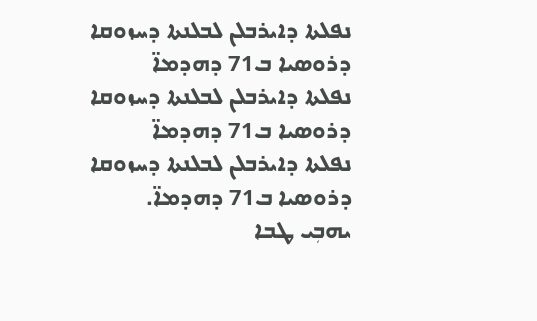ܢܦܠܬܐ ܕܐܝܪܒܠܢ ܠܒܠܢܬܐ ܕܚܙܘܩܐ ܕܪܘܣܝܐ ܒ71 ܕܗܕܡܐ̈
ܢܦܠܬܐ ܕܐܝܪܒܠܢ ܠܒܠܢܬܐ ܕܚܙܘܩܐ ܕܪܘܣܝܐ ܒ71 ܕܗܕܡܐ̈
ܢܦܠܬܐ ܕܐܝܪܒܠܢ ܠܒܠܢܬܐ ܕܚܙܘܩܐ ܕܪܘܣܝܐ ܒ71 ܕܗܕܡܐ̈.
ܝܗܒܼܝ ܛܒܐ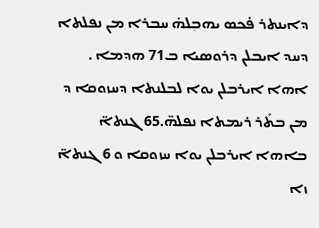ܕܐܝܢܬܪ ܦ̇ܟܣ ܝܗܒܼܠܗ̇ ܚܒܪܐ ܡܢ ܢܦܠܬܐ ܕܚܕ ܐܝܒܠܢ ܕܪܘܣܝܐ ܒ71 ܗܕܡܐ . ܐܗܐ ܐܝܪܒܠܢ ܝܘܐ ܠܒܠܢܬܐ ܕܚܙܘܩܐ ܕ ܡܢ ܒܬܰܪ ܪܝܡܬܐ ܢܦܠܗ̈.65 ܓܢܬܐ̈ ܒܐܗܐ ܐܝܪܒܠܢ ܝܘܐ ܚܙܘܩܐ ܘ 6 ܓܢܬܐ̈ ܙܐ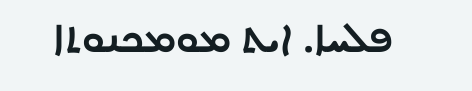ܦܠܚܐ. ܐܝܬ ܡܘܡܟܢܘܬܐ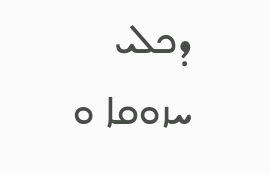ܕܟܠܝ ܚܙܘܩܐ ܘ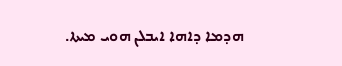ܗܕܡܐ ܕܐܗܐ ܐܝܒܠܢ ܗܘܝ ܡܝܬܐ.